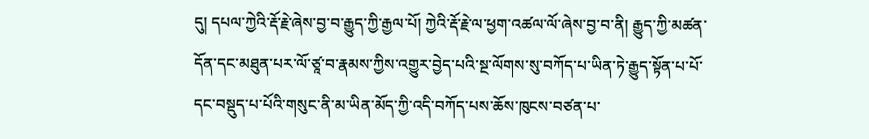དུ། དཔལ་ཀྱེའི་རྡོ་རྗེ་ཞེས་བྱ་བ་རྒྱུད་ཀྱི་རྒྱལ་པོ། ཀྱེའི་རྡོ་རྗེ་ལ་ཕྱག་འཚལ་ལོ་ཞེས་བྱ་བ་ནི། རྒྱུད་ཀྱི་མཚན་དོན་དང་མཐུན་པར་ལོ་ཙཱ་བ་རྣམས་ཀྱིས་འགྱུར་བྱེད་པའི་སྔ་ལོགས་སུ་བཀོད་པ་ཡིན་ཏེ་རྒྱུད་སྟོན་པ་པོ་དང་བསྡུད་པ་པོའི་གསུང་ནི་མ་ཡིན་མོད་ཀྱི་འདི་བཀོད་པས་ཆོས་ཁུངས་བཙན་པ་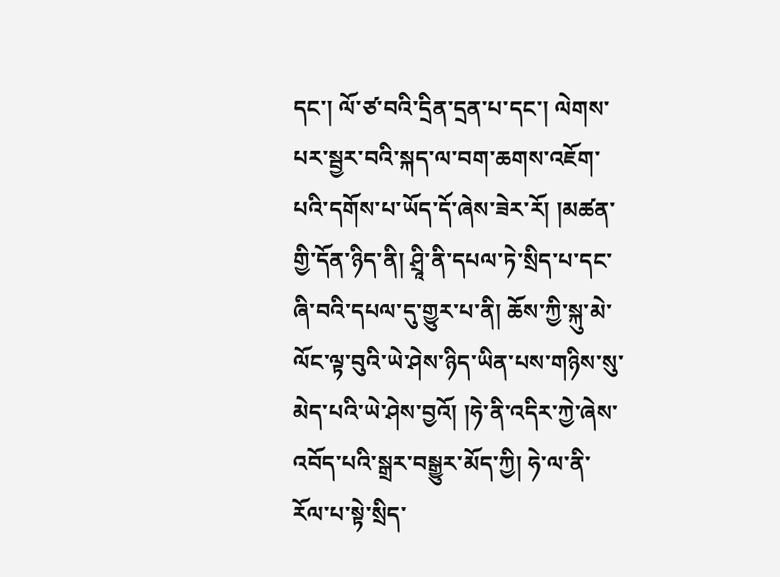དང་། ལོ་ཙ་བའི་དྲིན་དྲན་པ་དང་། ལེགས་པར་སྦྱར་བའི་སྐད་ལ་བག་ཆགས་འཇོག་པའི་དགོས་པ་ཡོད་དོ་ཞེས་ཟེར་རོ། །མཚན་གྱི་དོན་ཉིད་ནི། ཤྲཱི་ནི་དཔལ་ཏེ་སྲིད་པ་དང་ཞི་བའི་དཔལ་དུ་གྱུར་པ་ནི། ཆོས་ཀྱི་སྐུ་མེ་ལོང་ལྟ་བུའི་ཡེ་ཤེས་ཉིད་ཡིན་པས་གཉིས་སུ་མེད་པའི་ཡེ་ཤེས་བྱའོ། །ཧེ་ནི་འདིར་ཀྱེ་ཞེས་འབོད་པའི་སྒྲར་བསྒྱུར་མོད་ཀྱི། ཧེ་ལ་ནི་རོལ་པ་སྟེ་སྲིད་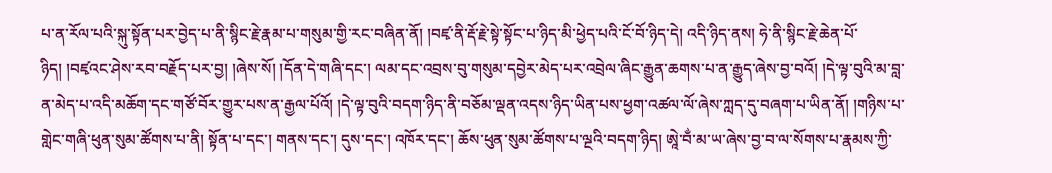པ་ན་རོལ་པའི་སྐུ་སྟོན་པར་བྱེད་པ་ནི་སྙིང་རྗེ་རྣམ་པ་གསུམ་གྱི་རང་བཞིན་ནོ། །བཛྭ་ནི་རྡོ་རྗེ་སྟེ་སྟོང་པ་ཉིད་མི་ཕྱེད་པའི་ངོ་བོ་ཉིད་དེ། འདི་ཉིད་ནས། ཧེ་ནི་སྙིང་རྗེ་ཆེན་པོ་ཉིད། །བཛྭའང་ཤེས་རབ་བརྗོད་པར་བྱ། །ཞེས་སོ། །དོན་དེ་གཞི་དང་། ལམ་དང་འབྲས་བུ་གསུམ་དབྱེར་མེད་པར་འབྲེལ་ཞིང་རྒྱུན་ཆགས་པ་ན་རྒྱུད་ཞེས་བྱ་བའོ། །དེ་ལྟ་བུའི་མ་བླ་ན་མེད་པ་འདི་མཆོག་དང་གཙོ་བོར་གྱུར་པས་ན་རྒྱལ་པོའོ། །དེ་ལྟ་བུའི་བདག་ཉིད་ནི་བཅོམ་ལྡན་འདས་ཉིད་ཡིན་པས་ཕྱག་འཚལ་ལོ་ཞེས་ཀླད་དུ་བཞག་པ་ཡིན་ནོ། །གཉིས་པ་གླེང་གཞི་ཕུན་སུམ་ཚོགས་པ་ནི། སྟོན་པ་དང་། གནས་དང་། དུས་དང་། འཁོར་དང་། ཆོས་ཕུན་སུམ་ཚོགས་པ་ལྔའི་བདག་ཉིད། ཨཱེ་བྂ་མ་ཡ་ཞེས་བྱ་བ་ལ་སོགས་པ་རྣམས་ཀྱི་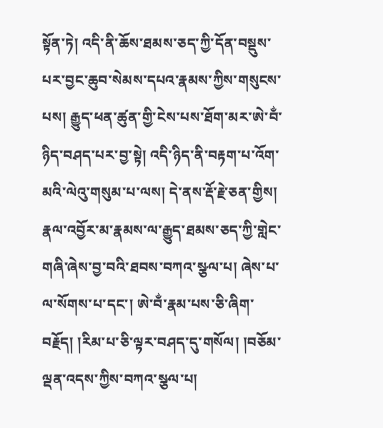སྟོན་ཏེ། འདི་ནི་ཆོས་ཐམས་ཅད་ཀྱི་དོན་བསྡུས་པར་བྱང་ཆུབ་སེམས་དཔའ་རྣམས་ཀྱིས་གསུངས་པས། རྒྱུད་ཕན་ཚུན་གྱི་ངེས་པས་ཐོག་མར་ཨེ་བྂ་ཉིད་བཤད་པར་བྱ་སྟེ། འདི་ཉིད་ནི་བརྟག་པ་འོག་མའི་ལེའུ་གསུམ་པ་ལས། དེ་ནས་རྡོ་རྗེ་ཅན་གྱིས། རྣལ་འབྱོར་མ་རྣམས་ལ་རྒྱུད་ཐམས་ཅད་ཀྱི་གླེང་གཞི་ཞེས་བྱ་བའི་ཐབས་བཀའ་སྩལ་པ། ཞེས་པ་ལ་སོགས་པ་དང་། ཨེ་བྂ་རྣམ་པས་ཅི་ཞིག་བརྗོད། །རིམ་པ་ཅི་ལྟར་བཤད་དུ་གསོལ། །བཅོམ་ལྡན་འདས་ཀྱིས་བཀའ་སྩལ་པ།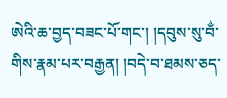ཨེའི་ཆ་བྱད་བཟང་པོ་གང་། །དབུས་སུ་བྂ་གིས་རྣམ་པར་བརྒྱན། །བདེ་བ་ཐམས་ཅད་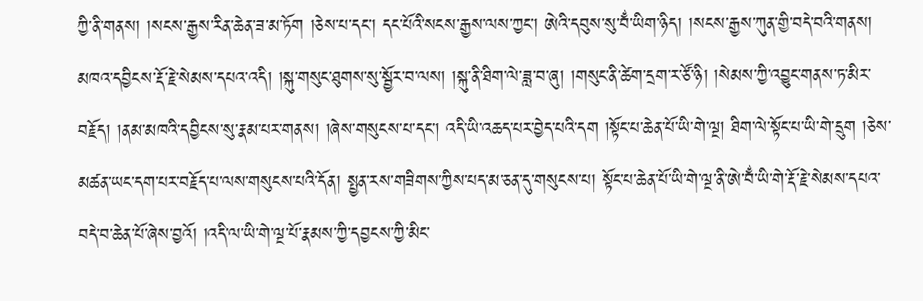ཀྱི་ནི་གནས། །སངས་རྒྱས་རིན་ཆེན་ཟ་མ་ཏོག །ཅེས་པ་དང་། དང་པོའི་སངས་རྒྱས་ལས་ཀྱང་། ཨེའི་དབུས་སུ་བྂ་ཡིག་ཉིད། །སངས་རྒྱས་ཀུན་གྱི་བདེ་བའི་གནས། མཁའ་དབྱིངས་རྡོ་རྗེ་སེམས་དཔའ་འདི། །སྐུ་གསུང་ཐུགས་སུ་སྦྱོར་བ་ལས། །སྐུ་ནི་ཐིག་ལེ་ཟླ་བ་ཞུ། །གསུང་ནི་ཚེག་དྲག་ར་ཙོ་ཉི། །སེམས་ཀྱི་འབྱུང་གནས་ཏ་མིར་བརྗོད། །ནམ་མཁའི་དབྱིངས་སུ་རྣམ་པར་གནས། །ཞེས་གསུངས་པ་དང་། འདི་ཡི་འཆད་པར་བྱེད་པའི་དག །སྟོང་པ་ཆེན་པོ་ཡི་གེ་ལྔ། ཐིག་ལེ་སྟོང་པ་ཡི་གེ་དྲུག །ཅེས་མཚན་ཡང་དག་པར་བརྗོད་པ་ལས་གསུངས་པའི་དོན། སྤྱན་རས་གཟིགས་ཀྱིས་པད་མ་ཅན་དུ་གསུངས་པ། སྟོང་པ་ཆེན་པོ་ཡི་གེ་ལྔ་ནི་ཨེ་བྂ་ཡི་གེ་རྡོ་རྗེ་སེམས་དཔའ་བདེ་བ་ཆེན་པོ་ཞེས་བྱའོ། །འདི་ལ་ཡི་གེ་ལྔ་པོ་རྣམས་ཀྱི་དབྱངས་ཀྱི་མིང་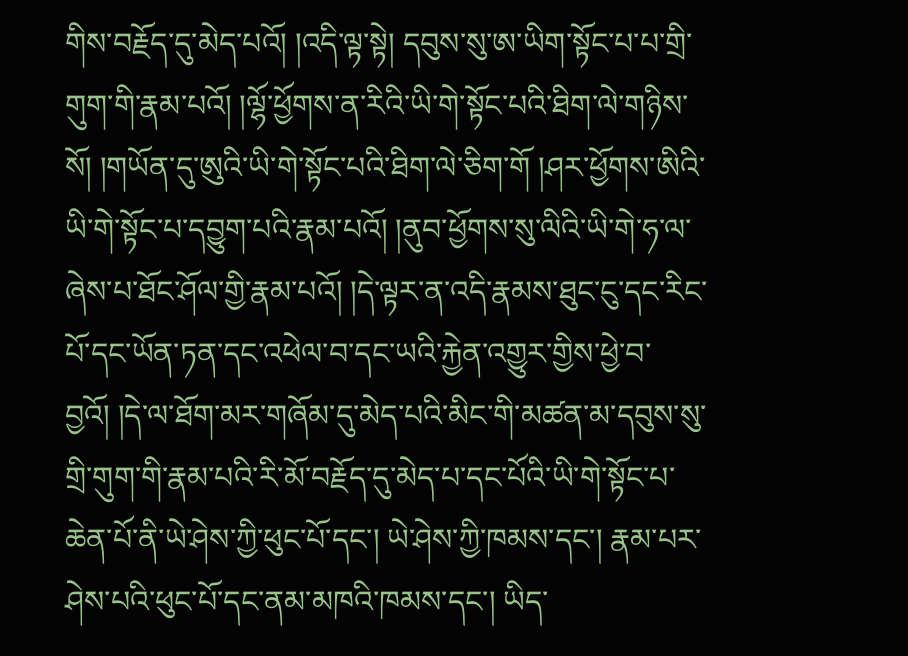གིས་བརྗོད་དུ་མེད་པའོ། །འདི་ལྟ་སྟེ། དབུས་སུ་ཨ་ཡིག་སྟོང་པ་པ་གྲི་གུག་གི་རྣམ་པའོ། །ལྷོ་ཕྱོགས་ན་རིའི་ཡི་གེ་སྟོང་པའི་ཐིག་ལེ་གཉིས་སོ། །གཡོན་དུ་ཨུའི་ཡི་གེ་སྟོང་པའི་ཐིག་ལེ་ཅིག་གོ །ཤར་ཕྱོགས་ཨིའི་ཡི་གེ་སྟོང་པ་དབྱུག་པའི་རྣམ་པའོ། །ནུབ་ཕྱོགས་སུ་ལིའི་ཡི་གེ་ཧ་ལ་ཞེས་པ་ཐོང་ཤོལ་གྱི་རྣམ་པའོ། །དེ་ལྟར་ན་འདི་རྣམས་ཐུང་ངུ་དང་རིང་པོ་དང་ཡོན་ཏན་དང་འཕེལ་བ་དང་ཡའི་རྐྱེན་འགྱུར་གྱིས་ཕྱེ་བ་བྱའོ། །དེ་ལ་ཐོག་མར་གཞོམ་དུ་མེད་པའི་མིང་གི་མཚན་མ་དབུས་སུ་གྲི་གུག་གི་རྣམ་པའི་རི་མོ་བརྗོད་དུ་མེད་པ་དང་པོའི་ཡི་གེ་སྟོང་པ་ཆེན་པོ་ནི་ཡེ་ཤེས་ཀྱི་ཕུང་པོ་དང་། ཡེ་ཤེས་ཀྱི་ཁམས་དང་། རྣམ་པར་ཤེས་པའི་ཕུང་པོ་དང་ནམ་མཁའི་ཁམས་དང་། ཡིད་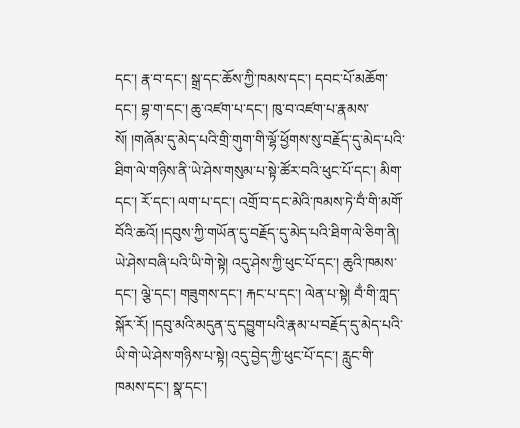དང་། རྣ་བ་དང་། སྒྲ་དང་ཆོས་ཀྱི་ཁམས་དང་། དབང་པོ་མཆོག་དང་། བྷ་ག་དང་། ཆུ་འཛག་པ་དང་། ཁུ་བ་འཛག་པ་རྣམས་སོ། །གཞོམ་དུ་མེད་པའི་གྲི་གུག་གི་ལྷོ་ཕྱོགས་སུ་བརྗོད་དུ་མེད་པའི་ཐིག་ལེ་གཉིས་ནི་ཡེ་ཤེས་གསུམ་པ་སྟེ་ཚོར་བའི་ཕུང་པོ་དང་། མིག་དང་། རོ་དང་། ལག་པ་དང་། འགྲོ་བ་དང་མེའི་ཁམས་ཏེ་བྂ་གི་མགོ་བོའི་ཆའོ། །དབུས་ཀྱི་གཡོན་དུ་བརྗོད་དུ་མེད་པའི་ཐིག་ལེ་ཅིག་ནི། ཡེ་ཤེས་བཞི་པའི་ཡི་གེ་སྟེ། འདུ་ཤེས་ཀྱི་ཕུང་པོ་དང་། ཆུའི་ཁམས་དང་། ལྕེ་དང་། གཟུགས་དང་། རྐང་པ་དང་། ལེན་པ་སྟེ། བྂ་གི་ཀླད་སྐོར་རོ། །དབུ་མའི་མདུན་དུ་དབྱུག་པའི་རྣམ་པ་བརྗོད་དུ་མེད་པའི་ཡི་གེ་ཡེ་ཤེས་གཉིས་པ་སྟེ། འདུ་བྱེད་ཀྱི་ཕུང་པོ་དང་། རླུང་གི་ཁམས་དང་། སྣ་དང་།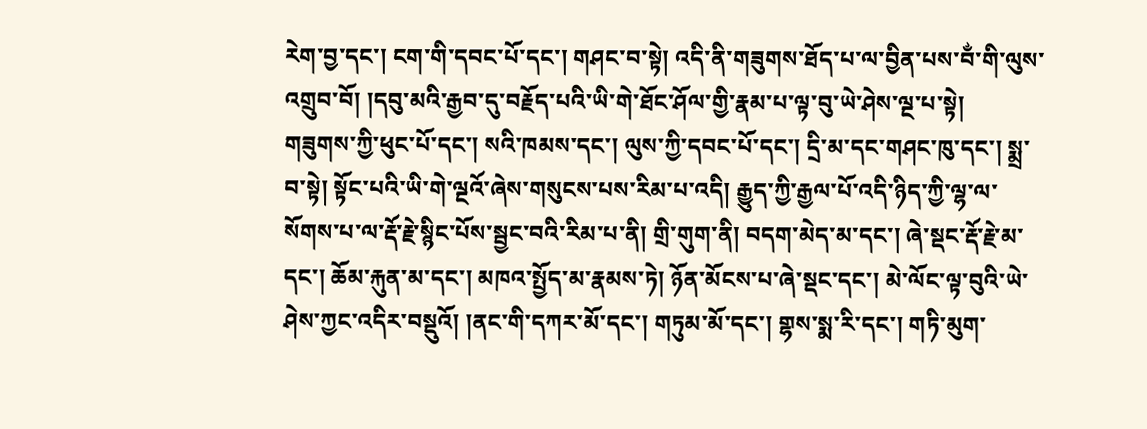རེག་བྱ་དང་། ངག་གི་དབང་པོ་དང་། གཤང་བ་སྟེ། འདི་ནི་གཟུགས་ཐོད་པ་ལ་བྱིན་པས་བྂ་གི་ལུས་འགྲུབ་བོ། །དབུ་མའི་རྒྱབ་དུ་བརྗོད་པའི་ཡི་གེ་ཐོང་ཤོལ་གྱི་རྣམ་པ་ལྟ་བུ་ཡེ་ཤེས་ལྔ་པ་སྟེ། གཟུགས་ཀྱི་ཕུང་པོ་དང་། སའི་ཁམས་དང་། ལུས་ཀྱི་དབང་པོ་དང་། དྲི་མ་དང་གཤང་ཁུ་དང་། སྨྲ་བ་སྟེ། སྟོང་པའི་ཡི་གེ་ལྔའོ་ཞེས་གསུངས་པས་རིམ་པ་འདི། རྒྱུད་ཀྱི་རྒྱལ་པོ་འདི་ཉིད་ཀྱི་ལྷ་ལ་སོགས་པ་ལ་རྡོ་རྗེ་སྙིང་པོས་སྦྱང་བའི་རིམ་པ་ནི། གྲི་གུག་ནི། བདག་མེད་མ་དང་། ཞེ་སྡང་རྡོ་རྗེ་མ་དང་། ཆོམ་རྐུན་མ་དང་། མཁའ་སྤྱོད་མ་རྣམས་ཏེ། ཉོན་མོངས་པ་ཞེ་སྡང་དང་། མེ་ལོང་ལྟ་བུའི་ཡེ་ཤེས་ཀྱང་འདིར་བསྡུའོ། །ནང་གི་དཀར་མོ་དང་། གཏུམ་མོ་དང་། གྷས་སྨ་རི་དང་། གཏི་མུག་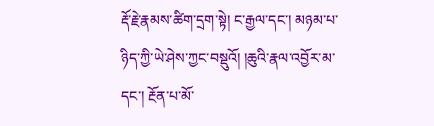རྡོ་རྗེ་རྣམས་ཚིག་དྲག་སྟེ། ང་རྒྱལ་དང་། མཉམ་པ་ཉིད་ཀྱི་ཡེ་ཤེས་ཀྱང་བསྡུའོ། །ཆུའི་རྣལ་འབྱོར་མ་དང་། རྔོན་པ་མོ་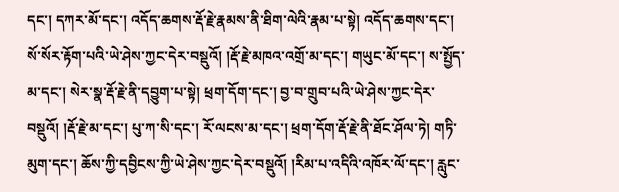དང་། དཀར་མོ་དང་། འདོད་ཆགས་རྡོ་རྗེ་རྣམས་ནི་ཐིག་ལེའི་རྣམ་པ་སྟེ། འདོད་ཆགས་དང་། སོ་སོར་རྟོག་པའི་ཡེ་ཤེས་ཀྱང་དེར་བསྡུའོ། །རྡོ་རྗེ་མཁའ་འགྲོ་མ་དང་། གཡུང་མོ་དང་། ས་སྤྱོད་མ་དང་། སེར་སྣ་རྡོ་རྗེ་ནི་དབྱུག་པ་སྟེ། ཕྲག་དོག་དང་། བྱ་བ་གྲུབ་པའི་ཡེ་ཤེས་ཀྱང་དེར་བསྡུའོ། །རྡོ་རྗེ་མ་དང་། པུ་ཀ་སི་དང་། རོ་ལངས་མ་དང་། ཕྲག་དོག་རྡོ་རྗེ་ནི་ཐོང་ཤོལ་ཏེ། གཏི་མུག་དང་། ཆོས་ཀྱི་དབྱིངས་ཀྱི་ཡེ་ཤེས་ཀྱང་དེར་བསྡུའོ། །རིམ་པ་འདིའི་འཁོར་ལོ་དང་། རླུང་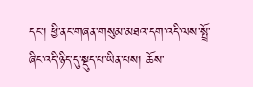དང་། ཕྱི་ནང་གཞན་གསུམ་མཐའ་དག་འདི་ལས་སྤྲོ་ཞིང་འདི་ཉིད་དུ་སྡུད་པ་ཡིན་པས། ཆོས་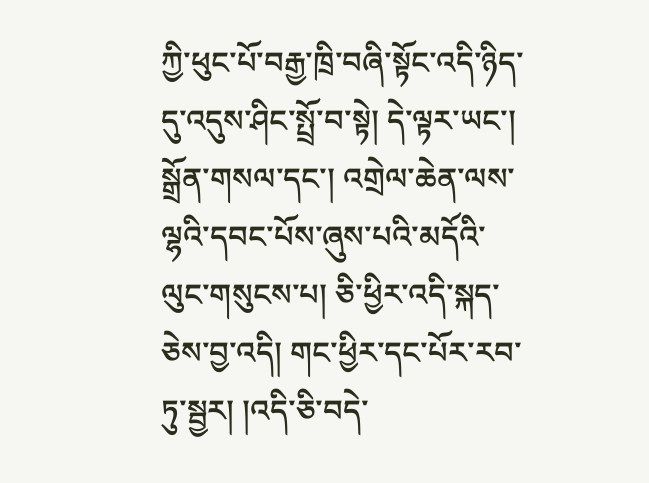ཀྱི་ཕུང་པོ་བརྒྱ་ཁྲི་བཞི་སྟོང་འདི་ཉིད་དུ་འདུས་ཤིང་སྤྲོ་བ་སྟེ། དེ་ལྟར་ཡང་། སྒྲོན་གསལ་དང་། འགྲེལ་ཆེན་ལས་ལྷའི་དབང་པོས་ཞུས་པའི་མདོའི་ལུང་གསུངས་པ། ཅི་ཕྱིར་འདི་སྐད་ཅེས་བྱ་འདི། གང་ཕྱིར་དང་པོར་རབ་ཏུ་སྦྱར། །འདི་ཅི་བདེ་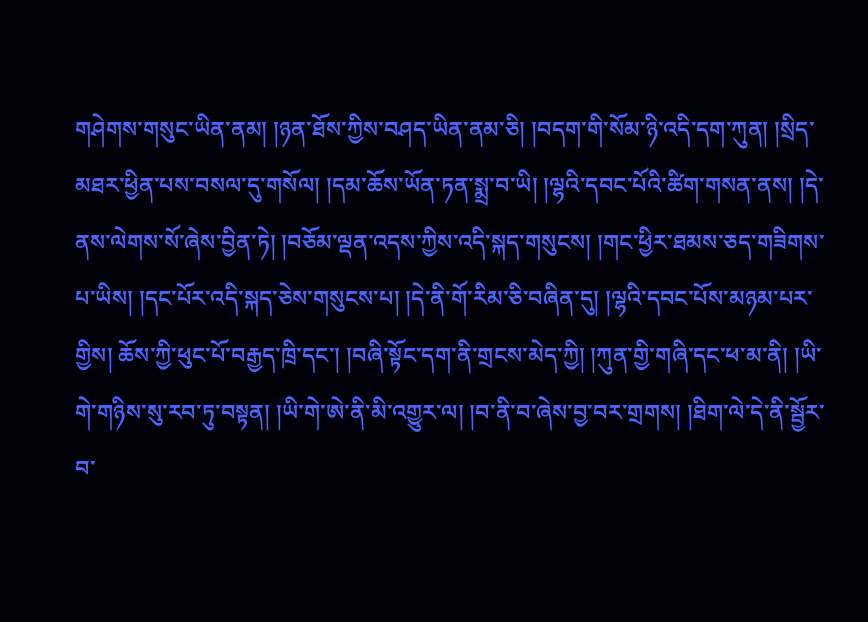གཤེགས་གསུང་ཡིན་ནམ། །ཉན་ཐོས་ཀྱིས་བཤད་ཡིན་ནམ་ཅི། །བདག་གི་སོམ་ཉི་འདི་དག་ཀུན། །སྲིད་མཐར་ཕྱིན་པས་བསལ་དུ་གསོལ། །དམ་ཆོས་ཡོན་ཏན་སྨྲ་བ་ཡི། །ལྷའི་དབང་པོའི་ཚིག་གསན་ནས། །དེ་ནས་ལེགས་སོ་ཞེས་བྱིན་ཏེ། །བཅོམ་ལྡན་འདས་ཀྱིས་འདི་སྐད་གསུངས། །གང་ཕྱིར་ཐམས་ཅད་གཟིགས་པ་ཡིས། །དང་པོར་འདི་སྐད་ཅེས་གསུངས་པ། །དེ་ནི་གོ་རིམ་ཅི་བཞིན་དུ། །ལྷའི་དབང་པོས་མཉམ་པར་གྱིས། ཆོས་ཀྱི་ཕུང་པོ་བརྒྱད་ཁྲི་དང་། །བཞི་སྟོང་དག་ནི་གྲངས་མེད་ཀྱི། །ཀུན་གྱི་གཞི་དང་ཕ་མ་ནི། །ཡི་གེ་གཉིས་སུ་རབ་ཏུ་བསྟན། །ཡི་གེ་ཨེ་ནི་མི་འགྱུར་ལ། །བ་ནི་བ་ཞེས་བྱ་བར་གྲགས། །ཐིག་ལེ་དེ་ནི་སྦྱོར་བ་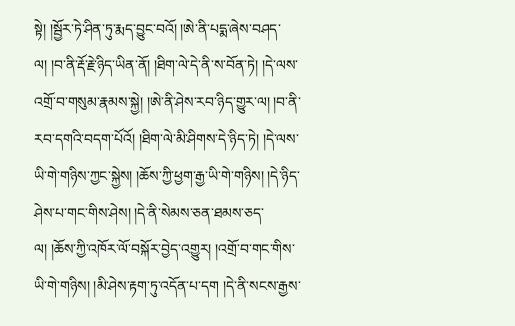སྟེ། །སྦྱོར་ཏེ་ཤིན་ཏུ་རྨད་བྱུང་བའོ། །ཨེ་ནི་པདྨ་ཞེས་བཤད་ལ། །བ་ནི་རྡོ་རྗེ་ཉིད་ཡིན་ནོ། །ཐིག་ལེ་དེ་ནི་ས་བོན་ཏེ། །དེ་ལས་འགྲོ་བ་གསུམ་རྣམས་སྐྱེ། །ཨེ་ནི་ཤེས་རབ་ཉིད་གྱུར་ལ། །བ་ནི་རབ་དགའི་བདག་པོའོ། །ཐིག་ལེ་མི་ཤིགས་དེ་ཉིད་ཏེ། །དེ་ལས་ཡི་གེ་གཉིས་ཀྱང་སྐྱེས། །ཆོས་ཀྱི་ཕྱག་རྒྱ་ཡི་གེ་གཉིས། །དེ་ཉིད་ཤེས་པ་གང་གིས་ཤེས། །དེ་ནི་སེམས་ཅན་ཐམས་ཅད་ལ། །ཆོས་ཀྱི་འཁོར་ལོ་བསྐོར་བྱེད་འགྱུར། །འགྲོ་བ་གང་གིས་ཡི་གེ་གཉིས། །མི་ཤེས་རྟག་ཏུ་འདོན་པ་དག །དེ་ནི་སངས་རྒྱས་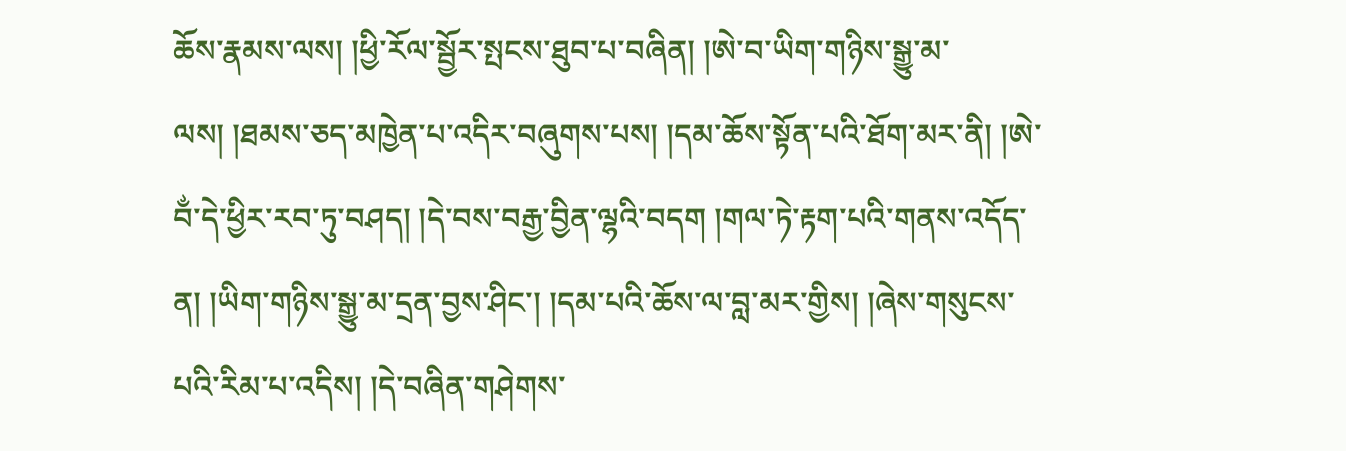ཆོས་རྣམས་ལས། །ཕྱི་རོལ་སྦྱོར་སྤངས་ཐུབ་པ་བཞིན། །ཨེ་བ་ཡིག་གཉིས་སྒྱུ་མ་ལས། །ཐམས་ཅད་མཁྱེན་པ་འདིར་བཞུགས་པས། །དམ་ཆོས་སྟོན་པའི་ཐོག་མར་ནི། །ཨེ་བྂ་དེ་ཕྱིར་རབ་ཏུ་བཤད། །དེ་བས་བརྒྱ་བྱིན་ལྷའི་བདག །གལ་ཏེ་རྟག་པའི་གནས་འདོད་ན། །ཡིག་གཉིས་སྒྱུ་མ་དྲན་བྱས་ཤིང་། །དམ་པའི་ཆོས་ལ་བླ་མར་གྱིས། །ཞེས་གསུངས་པའི་རིམ་པ་འདིས། །དེ་བཞིན་གཤེགས་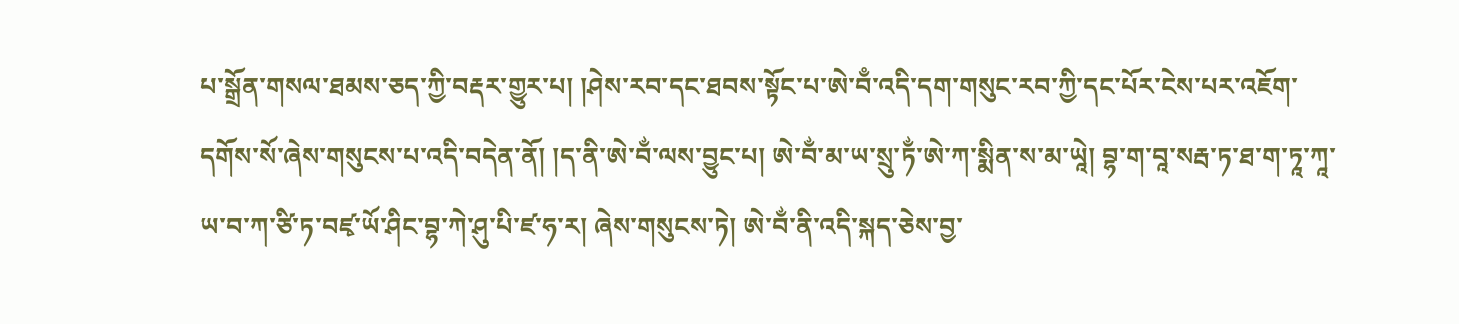པ་སྒྲོན་གསལ་ཐམས་ཅད་ཀྱི་བརྡར་གྱུར་པ། །ཤེས་རབ་དང་ཐབས་སྟོང་པ་ཨེ་བྃ་འདི་དག་གསུང་རབ་ཀྱི་དང་པོར་ངེས་པར་འཇོག་དགོས་སོ་ཞེས་གསུངས་པ་འདི་བདེན་ནོ། །ད་ནི་ཨེ་བྂ་ལས་བྱུང་པ། ཨེ་བྂ་མ་ཡ་སྲུ་ཏྂ་ཨེ་ཀ་སྨིན་ས་མ་ཡཱེ། བྷ་ག་བཱ་སརྦ་ཏ་ཐ་ག་ཏཱ་ཀཱ་ཡ་བ་ཀ་ཙི་ཏ་བཛྭ་ཡོ་ཤིང་བྷ་ཀེ་ཤུ་པི་ཛ་ཧ་ར། ཞེས་གསུངས་ཏེ། ཨེ་བྂ་ནི་འདི་སྐད་ཅེས་བྱ་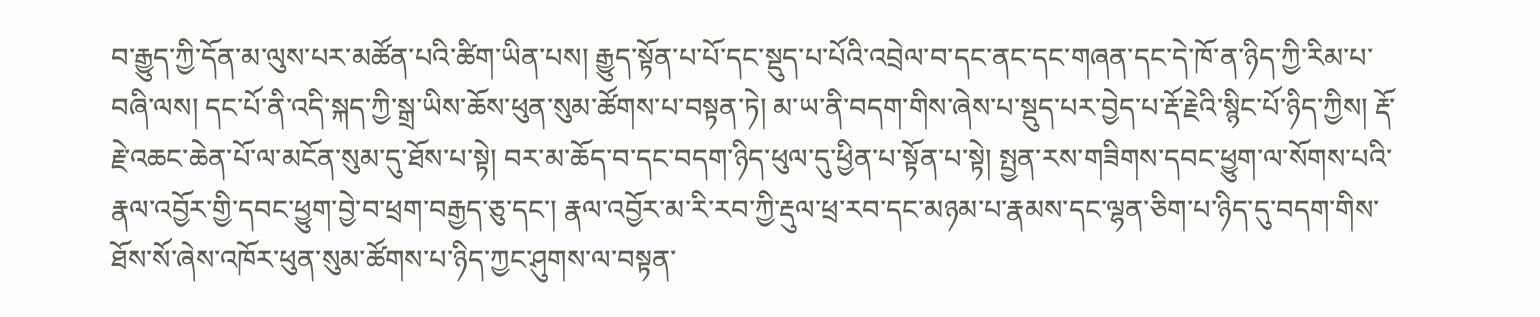བ་རྒྱུད་ཀྱི་དོན་མ་ལུས་པར་མཚོན་པའི་ཚིག་ཡིན་པས། རྒྱུད་སྟོན་པ་པོ་དང་སྡུད་པ་པོའི་འབྲེལ་བ་དང་ནང་དང་གཞན་དང་དེ་ཁོ་ན་ཉིད་ཀྱི་རིམ་པ་བཞི་ལས། དང་པོ་ནི་འདི་སྐད་ཀྱི་སྒྲ་ཡིས་ཆོས་ཕུན་སུམ་ཚོགས་པ་བསྟན་ཏེ། མ་ཡ་ནི་བདག་གིས་ཞེས་པ་སྡུད་པར་བྱེད་པ་རྡོ་རྗེའི་སྙིང་པོ་ཉིད་ཀྱིས། རྡོ་རྗེ་འཆང་ཆེན་པོ་ལ་མངོན་སུམ་དུ་ཐོས་པ་སྟེ། བར་མ་ཆོད་བ་དང་བདག་ཉིད་ཕུལ་དུ་ཕྱིན་པ་སྟོན་པ་སྟེ། སྤྱན་རས་གཟིགས་དབང་ཕྱུག་ལ་སོགས་པའི་རྣལ་འབྱོར་གྱི་དབང་ཕྱུག་བྱེ་བ་ཕྲག་བརྒྱད་ཅུ་དང་། རྣལ་འབྱོར་མ་རི་རབ་ཀྱི་རྡུལ་ཕྲ་རབ་དང་མཉམ་པ་རྣམས་དང་ལྷན་ཅིག་པ་ཉིད་དུ་བདག་གིས་ཐོས་སོ་ཞེས་འཁོར་ཕུན་སུམ་ཚོགས་པ་ཉིད་ཀྱང་ཤུགས་ལ་བསྟན་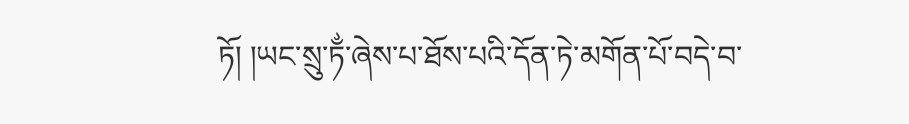ཏོ། །ཡང་སྲུ་ཏྂ་ཞེས་པ་ཐོས་པའི་དོན་ཏེ་མགོན་པོ་བདེ་བ་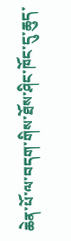ཆེན་པོ་ལ་བདག་གིས་ཐོས་ཤིང་ཁོང་དུ་ཆུད་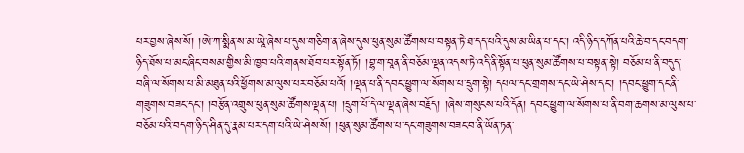པར་བྱས་ཞེས་སོ། །ཨེ་ཀ་སྨིན་ས་མ་ཡཱེ་ཞེས་པ་དུས་གཅིག་ན་ཞེས་དུས་ཕུན་སུམ་ཚོགས་པ་བསྟན་ཏེ་ཐ་དད་པའི་དུས་མ་ཡིན་པ་དང་། འདི་ཉིད་དཀོན་པའི་ཆེ་བ་དང་བདག་ཉིད་ཐོས་པ་མང་ཞིང་བསམ་གྱིས་མི་ཁྱབ་པའི་གནས་ཐོབ་པར་སྟོན་ཏོ། །བྷ་ག་བཱན་ནི་བཅོམ་ལྡན་འདས་ཏེ་འདི་ནི་སྟོན་པ་ཕུན་སུམ་ཚོགས་པ་བསྟན་སྟེ། བཅོམ་པ་ནི་བདུད་བཞི་ལ་སོགས་པ་མི་མཐུན་པའི་ཕྱོགས་མ་ལུས་པར་བཅོམ་པའོ། །ལྡན་པ་ནི་དབང་ཕྱུག་ལ་སོགས་པ་དྲུག་སྟེ། དཔལ་དང་གྲགས་དང་ཡེ་ཤེས་དང་། །དབང་ཕྱུག་དང་ནི་གཟུགས་བཟང་དང་། །བརྩོན་འགྲུས་ཕུན་སུམ་ཚོགས་ལྡན་པ། །དྲུག་པོ་དེ་ལ་ལྡན་ཞེས་བརྗོད། །ཞེས་གསུངས་པའི་དོན། དབང་ཕྱུག་ལ་སོགས་པ་ནི་བག་ཆགས་མ་ལུས་པ་བཅོམ་པའི་བདག་ཉིད་ཤིན་དུ་རྣམ་པར་དག་པའི་ཡེ་ཤེས་སོ། །ཕུན་སུམ་ཚོགས་པ་དང་གཟུགས་བཟང་བ་ནི་ཡོན་ཏན་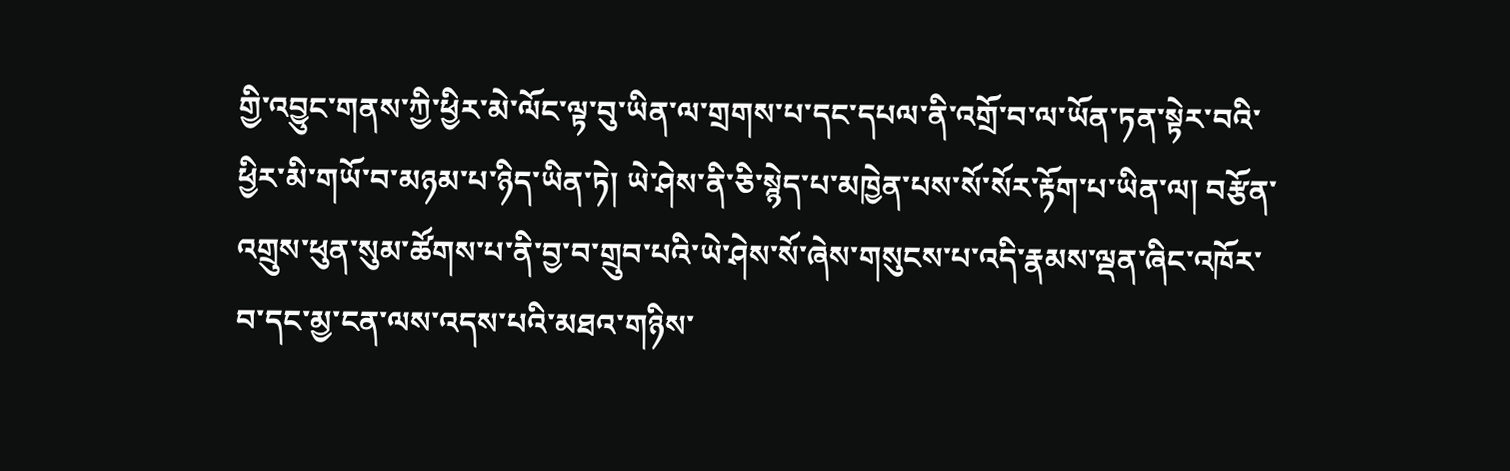གྱི་འབྱུང་གནས་ཀྱི་ཕྱིར་མེ་ལོང་ལྟ་བུ་ཡིན་ལ་གྲགས་པ་དང་དཔལ་ནི་འགྲོ་བ་ལ་ཡོན་ཏན་སྟེར་བའི་ཕྱིར་མི་གཡོ་བ་མཉམ་པ་ཉིད་ཡིན་ཏེ། ཡེ་ཤེས་ནི་ཅི་སྙེད་པ་མཁྱེན་པས་སོ་སོར་རྟོག་པ་ཡིན་ལ། བརྩོན་འགྲུས་ཕུན་སུམ་ཚོགས་པ་ནི་བྱ་བ་གྲུབ་པའི་ཡེ་ཤེས་སོ་ཞེས་གསུངས་པ་འདི་རྣམས་ལྡན་ཞིང་འཁོར་བ་དང་མྱ་ངན་ལས་འདས་པའི་མཐའ་གཉིས་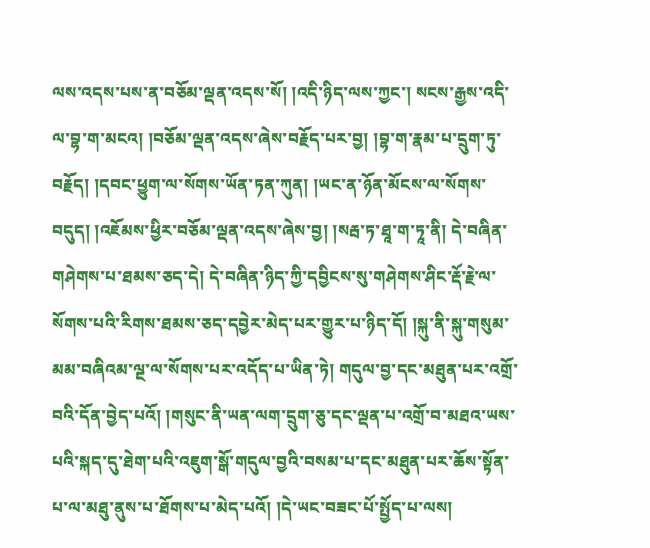ལས་འདས་པས་ན་བཅོམ་ལྡན་འདས་སོ། །འདི་ཉིད་ལས་ཀྱང་། སངས་རྒྱས་འདི་ལ་བྷ་ག་མངའ། །བཅོམ་ལྡན་འདས་ཞེས་བརྗོད་པར་བྱ། །བྷ་ག་རྣམ་པ་དྲུག་ཏུ་བརྗོད། །དབང་ཕྱུག་ལ་སོགས་ཡོན་ཏན་ཀུན། །ཡང་ན་ཉོན་མོངས་ལ་སོགས་བདུད། །འཇོམས་ཕྱིར་བཅོམ་ལྡན་འདས་ཞེས་བྱ། །སརྦ་ཏ་ཐཱ་ག་ཏཱ་ནི། དེ་བཞིན་གཤེགས་པ་ཐམས་ཅད་དེ། དེ་བཞིན་ཉིད་ཀྱི་དབྱིངས་སུ་གཤེགས་ཤིང་རྡོ་རྗེ་ལ་སོགས་པའི་རིགས་ཐམས་ཅད་དབྱེར་མེད་པར་གྱུར་པ་ཉིད་དོ། །སྐུ་ནི་སྐུ་གསུམ་མམ་བཞིའམ་ལྔ་ལ་སོགས་པར་འདོད་པ་ཡིན་ཏེ། གདུལ་བྱ་དང་མཐུན་པར་འགྲོ་བའི་དོན་བྱེད་པའོ། །གསུང་ནི་ཡན་ལག་དྲུག་ཅུ་དང་ལྡན་པ་འགྲོ་བ་མཐའ་ཡས་པའི་སྐད་དུ་ཐེག་པའི་འཇུག་སྒོ་གདུལ་བྱའི་བསམ་པ་དང་མཐུན་པར་ཆོས་སྟོན་པ་ལ་མཐུ་ནུས་པ་ཐོགས་པ་མེད་པའོ། །དེ་ཡང་བཟང་པོ་སྤྱོད་པ་ལས།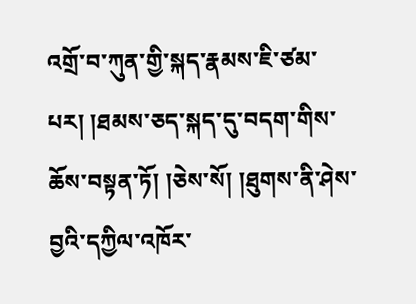འགྲོ་བ་ཀུན་གྱི་སྐད་རྣམས་ཇི་ཙམ་པར། །ཐམས་ཅད་སྐད་དུ་བདག་གིས་ཆོས་བསྟན་ཏོ། །ཅེས་སོ། །ཐུགས་ནི་ཤེས་བྱའི་དཀྱིལ་འཁོར་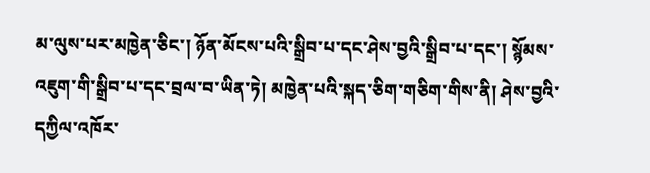མ་ལུས་པར་མཁྱེན་ཅིང་། ཉོན་མོངས་པའི་སྒྲིབ་པ་དང་ཤེས་བྱའི་སྒྲིབ་པ་དང་། སྙོམས་འཇུག་གི་སྒྲིབ་པ་དང་བྲལ་བ་ཡིན་ཏེ། མཁྱེན་པའི་སྐད་ཅིག་གཅིག་གིས་ནི། ཤེས་བྱའི་དཀྱིལ་འཁོར་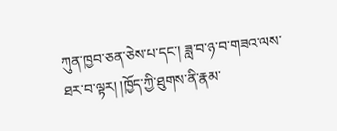ཀུན་ཁྱབ་ཅན་ཅེས་པ་དང་། ཟླ་བ་ཉ་བ་གཟའ་ལས་ཐར་བ་ལྟར། །ཁྱོད་ཀྱི་ཐུགས་ནི་རྣམ་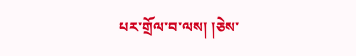པར་གྲོལ་བ་ལས། །ཅེས་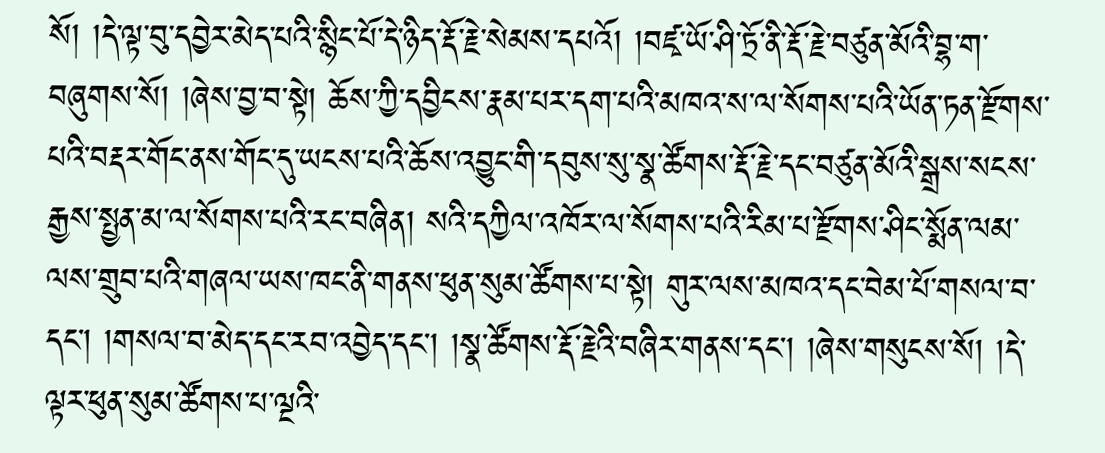སོ། །དེ་ལྟ་བུ་དབྱེར་མེད་པའི་སྙིང་པོ་དེ་ཉིད་རྡོ་རྗེ་སེམས་དཔའོ། །བཛྭ་ཡོ་ཤི་ཏྲོ་ནི་རྡོ་རྗེ་བཙུན་མོའི་བྷ་ག་བཞུགས་སོ། །ཞེས་བྱ་བ་སྟེ། ཆོས་ཀྱི་དབྱིངས་རྣམ་པར་དག་པའི་མཁའ་ས་ལ་སོགས་པའི་ཡོན་ཏན་རྫོགས་པའི་བརྡར་གོང་ནས་གོང་དུ་ཡངས་པའི་ཆོས་འབྱུང་གི་དབུས་སུ་སྣ་ཚོགས་རྡོ་རྗེ་དང་བཙུན་མོའི་སྒྲས་སངས་རྒྱས་སྤྱན་མ་ལ་སོགས་པའི་རང་བཞིན། སའི་དཀྱིལ་འཁོར་ལ་སོགས་པའི་རིམ་པ་རྫོགས་ཤིང་སྨོན་ལམ་ལས་གྲུབ་པའི་གཞལ་ཡས་ཁང་ནི་གནས་ཕུན་སུམ་ཚོགས་པ་སྟེ། གུར་ལས་མཁའ་དང་བེམ་པོ་གསལ་བ་དང་། །གསལ་བ་མེད་དང་རབ་འབྱེད་དང་། །སྣ་ཚོགས་རྡོ་རྗེའི་བཞིར་གནས་དང་། །ཞེས་གསུངས་སོ། །དེ་ལྟར་ཕུན་སུམ་ཚོགས་པ་ལྔའི་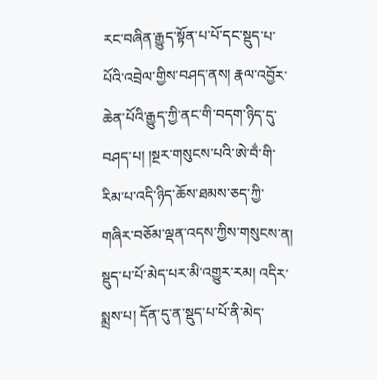རང་བཞིན་རྒྱུད་སྟོན་པ་པོ་དང་སྡུད་པ་པོའི་འབྲེལ་གྱིས་བཤད་ནས། རྣལ་འབྱོར་ཆེན་པོའི་རྒྱུད་ཀྱི་ནང་གི་བདག་ཉིད་དུ་བཤད་པ། །སྔར་གསུངས་པའི་ཨེ་བྂ་གི་རིམ་པ་འདི་ཉིད་ཆོས་ཐམས་ཅད་ཀྱི་གཞིར་བཅོམ་ལྡན་འདས་ཀྱིས་གསུངས་ན། སྡུད་པ་པོ་མེད་པར་མི་འགྱུར་རམ། འདིར་སྨྲས་པ། དོན་དུ་ན་སྡུད་པ་པོ་ནི་མེད་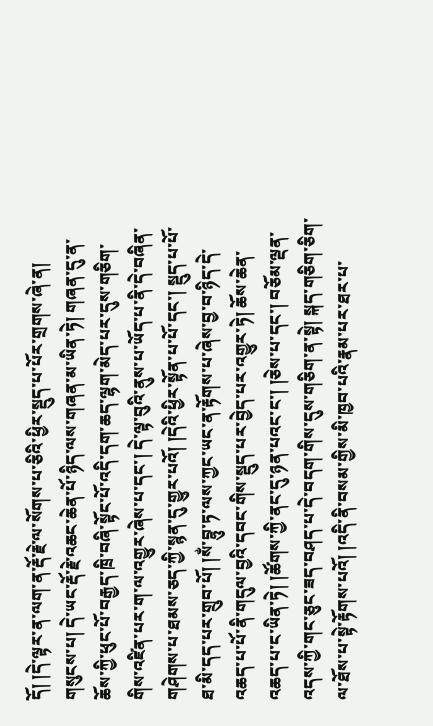དོ། །དེ་ལྟར་ན་ལག་ན་རྡོ་རྗེ་ལ་སོགས་པ་ཅིའི་ཕྱིར་སྡུད་པ་པོར་གྲགས་ཞེ་ན། གསུངས་པ། དེ་ཡང་རྡོ་རྗེ་འཆང་ཆེན་པོ་ཉིད་ལས་གཞན་མ་ཡིན་ཏེ། གཞན་དུ་ན་ཆོས་ཀྱི་ཕུང་པོ་བརྒྱད་ཁྲི་བཞི་སྟོང་པོ་འདི་དག་ཆད་ལྷག་མེད་པར་དུས་གཅིག་གིས་འཛིན་པར་ག་ལ་འགྱུར་ཞེས་པ་དང་། དེ་ལྟ་བུའི་ནུས་པ་ཡོད་པ་ནི་དེ་བཞིན་གཤེགས་པ་ཐམས་ཅད་ཀྱི་སྙན་དུ་གྱུར་པའོ། །དེའི་ཕྱིར་སྟོན་པ་པོ་དང་། སྡུད་པ་པོ་ཐ་མི་དད་པར་གྲུབ་པོ། །སྂ་བྷུ་ཏ་ལས་ཀྱང་ཡང་ན་རྟོགས་པ་ཞེས་བྱ་བ་ཉིད་དེ་འཆད་པ་པོ་ནི་གདུལ་བྱའི་དབང་གིས་སྡུད་པར་བྱེད་པར་འགྱུར་ཏེ། ཆོས་ཆེན་འཆད་པ་ང་ཡིན་ཏེ། །ཚོགས་ཀྱི་ནང་དུ་ཉན་པའང་ང་། །ཅེས་པ་དང་། བཅོམ་ལྡན་འདས་ཀྱི་གང་ཅུང་ཟད་བཤད་པ་དེ་བདག་གིས་དུས་གཅིག་ན་སྟེ། སྐད་གཅིག་ཅིག་ལ་ཐོས་པ་སྟེ་རྟོགས་པའོ། །འདི་ནི་བསམ་གྱིས་མི་ཁྱབ་པའི་རྣམ་པར་ཐར་པ་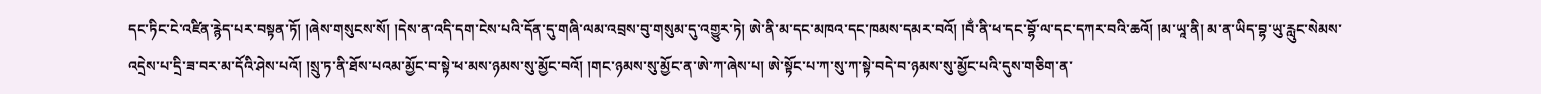དང་ཏིང་ངེ་འཛིན་རྙེད་པར་བསྟན་ཏོ། །ཞེས་གསུངས་སོ། །དེས་ན་འདི་དག་ངེས་པའི་དོན་དུ་གཞི་ལམ་འབྲས་བུ་གསུམ་དུ་འགྱུར་ཏེ། ཨེ་ནི་མ་དང་མཁའ་དང་ཁམས་དམར་བའོ། །བྂ་ནི་ཕ་དང་བྷོ་ལ་དང་དཀར་བའི་ཆའོ། །མ་ཡཱ་ནི། མ་ན་ཡིད་བྷ་ཡུ་རླུང་སེམས་འདྲེས་པ་དྲི་ཟ་བར་མ་དོའི་ཤེས་པའོ། །སྲུ་ཏ་ནི་ཐོས་པའམ་མྱོང་བ་སྟེ་ཕ་མས་ཉམས་སུ་མྱོང་བའོ། །གང་ཉམས་སུ་མྱོང་ན་ཨེ་ཀ་ཞེས་པ། ཨེ་སྟོང་པ་ཀ་སུ་ཀ་སྟེ་བདེ་བ་ཉམས་སུ་མྱོང་པའི་དུས་གཅིག་ན་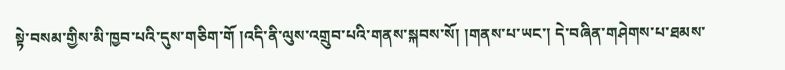སྟེ་བསམ་གྱིས་མི་ཁྱབ་པའི་དུས་གཅིག་གོ །འདི་ནི་ལུས་འགྲུབ་པའི་གནས་སྐབས་སོ། །གནས་པ་ཡང་། དེ་བཞིན་གཤེགས་པ་ཐམས་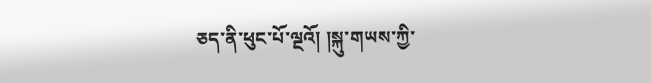ཅད་ནི་ཕུང་པོ་ལྔའོ། །སྐུ་གཡས་ཀྱི་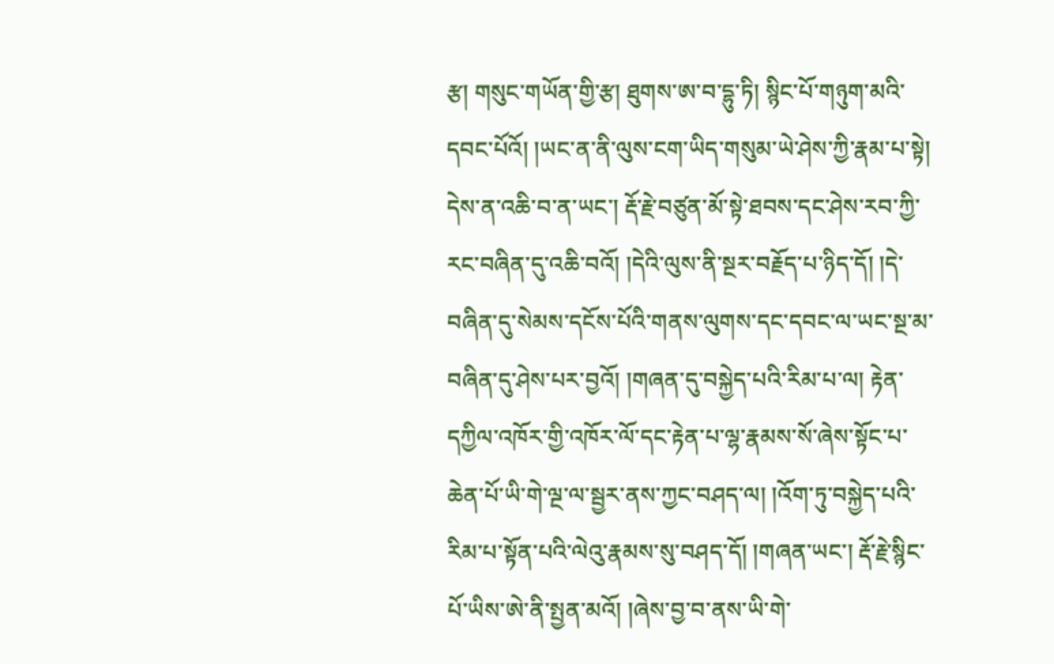རྩ། གསུང་གཡོན་གྱི་རྩ། ཐུགས་ཨ་བ་དྷུ་ཏི། སྙིང་པོ་གཉུག་མའི་དབང་པོའོ། །ཡང་ན་ནི་ལུས་ངག་ཡིད་གསུམ་ཡེ་ཤེས་ཀྱི་རྣམ་པ་སྟེ། དེས་ན་འཆི་བ་ན་ཡང་། རྡོ་རྗེ་བཙུན་མོ་སྟེ་ཐབས་དང་ཤེས་རབ་ཀྱི་རང་བཞིན་དུ་འཆི་བའོ། །དེའི་ལུས་ནི་སྔར་བརྗོད་པ་ཉིད་དོ། །དེ་བཞིན་དུ་སེམས་དངོས་པོའི་གནས་ལུགས་དང་དབང་ལ་ཡང་སྔ་མ་བཞིན་དུ་ཤེས་པར་བྱའོ། །གཞན་དུ་བསྐྱེད་པའི་རིམ་པ་ལ། རྟེན་དཀྱིལ་འཁོར་གྱི་འཁོར་ལོ་དང་རྟེན་པ་ལྷ་རྣམས་སོ་ཞེས་སྟོང་པ་ཆེན་པོ་ཡི་གེ་ལྔ་ལ་སྦྱར་ནས་ཀྱང་བཤད་ལ། །འོག་ཏུ་བསྐྱེད་པའི་རིམ་པ་སྟོན་པའི་ལེའུ་རྣམས་སུ་བཤད་དོ། །གཞན་ཡང་། རྡོ་རྗེ་སྙིང་པོ་ཡིས་ཨེ་ནི་སྤྱན་མའོ། །ཞེས་བྱ་བ་ནས་ཡི་གེ་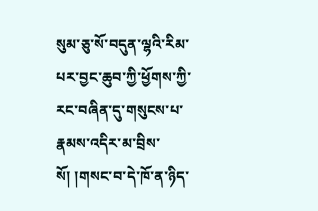སུམ་ཅུ་སོ་བདུན་ལྷའི་རིམ་པར་བྱང་ཆུབ་ཀྱི་ཕྱོགས་ཀྱི་རང་བཞིན་དུ་གསུངས་པ་རྣམས་འདིར་མ་བྲིས་སོ། །གསང་བ་དེ་ཁོ་ན་ཉིད་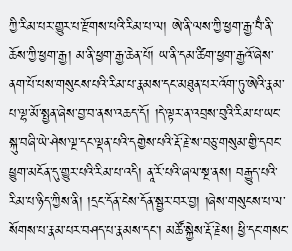ཀྱི་རིམ་པར་གྱུར་པ་རྫོགས་པའི་རིམ་པ་ལ། ཨེ་ནི་ལས་ཀྱི་ཕྱག་རྒྱ་བྂ་ནི་ཆོས་ཀྱི་ཕྱག་རྒྱ། མ་ནི་ཕྱག་རྒྱ་ཆེན་པོ། ཡ་ནི་དམ་ཚིག་ཕྱག་རྒྱའོ་ཞེས་ནག་པོ་པས་གསུངས་པའི་རིམ་པ་རྣམས་དང་མཐུན་པར་འོག་ཏུ་ཨེའི་རྣམ་པ་ལྷ་མོ་སྤྱན་ཞེས་བྱ་བ་ནས་འཆད་དོ། །དེ་ལྟར་ན་འབྲས་བུའི་རིམ་པ་ཡང་སྐུ་བཞི་ཡེ་ཤེས་ལྔ་དང་ལྡན་པའི་དགྱེས་པའི་རྡོ་རྗེ་ས་བཅུ་གསུམ་གྱི་དབང་ཕྱུག་མངོན་དུ་གྱུར་པའི་རིམ་པ་འདི། ནཱ་རོ་པའི་ཞལ་སྔ་ནས། བརྒྱུད་པའི་རིམ་པ་ཉིད་ཀྱིས་ནི། །དྲང་དོན་ངེས་དོན་སྦྱར་བར་བྱ། །ཞེས་གསུངས་པ་ལ་སོགས་པ་རྣམ་པར་བཤད་པ་རྣམས་དང་། མཚོ་སྐྱེས་རྡོ་རྗེས། ཕྱི་དང་གསང་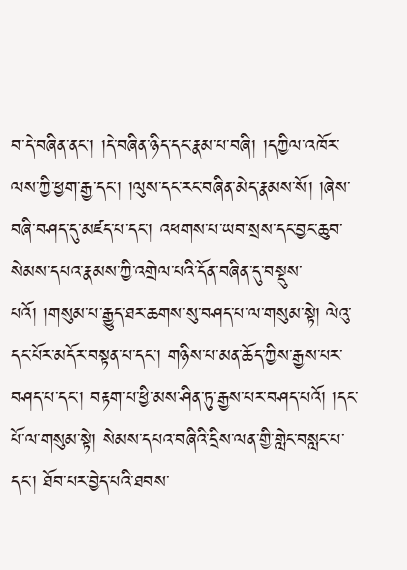བ་དེ་བཞིན་ནང་། །དེ་བཞིན་ཉིད་དང་རྣམ་པ་བཞི། །དཀྱིལ་འཁོར་ལས་ཀྱི་ཕྱག་རྒྱ་དང་། །ལུས་དང་རང་བཞིན་མེད་རྣམས་སོ། །ཞེས་བཞི་བཤད་དུ་མཛད་པ་དང་། འཕགས་པ་ཡབ་སྲས་དང་བྱང་ཆུབ་སེམས་དཔའ་རྣམས་ཀྱི་འགྲེལ་པའི་དོན་བཞིན་དུ་བསྡུས་པའོ། །གསུམ་པ་རྒྱུད་ཐར་ཆགས་སུ་བཤད་པ་ལ་གསུམ་སྟེ། ལེའུ་དང་པོར་མདོར་བསྟན་པ་དང་། གཉིས་པ་མན་ཆོད་ཀྱིས་རྒྱས་པར་བཤད་པ་དང་། བརྟག་པ་ཕྱི་མས་ཤིན་ཏུ་རྒྱས་པར་བཤད་པའོ། །དང་པོ་ལ་གསུམ་སྟེ། སེམས་དཔའ་བཞིའི་དྲིས་ལན་གྱི་གླེང་བསླང་པ་དང་། ཐོབ་པར་བྱེད་པའི་ཐབས་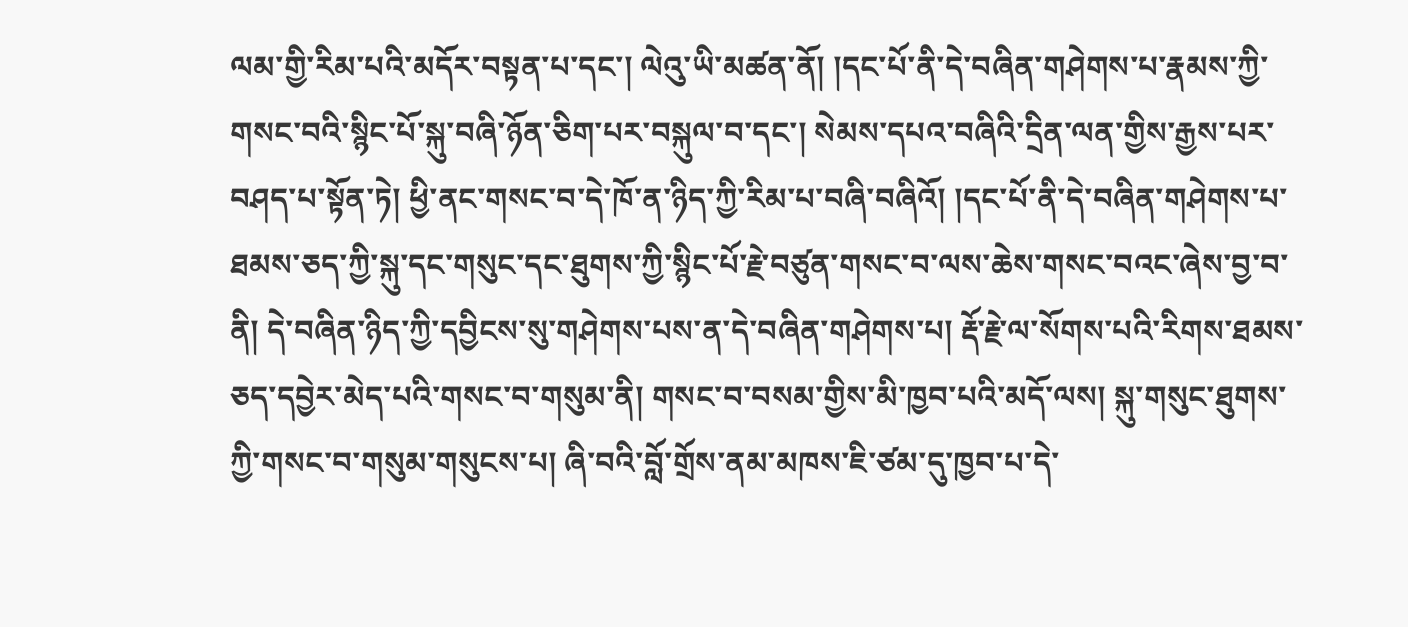ལམ་གྱི་རིམ་པའི་མདོར་བསྟན་པ་དང་། ལེའུ་ཡི་མཚན་ནོ། །དང་པོ་ནི་དེ་བཞིན་གཤེགས་པ་རྣམས་ཀྱི་གསང་བའི་སྙིང་པོ་སྐུ་བཞི་ཉོན་ཅིག་པར་བསྐུལ་བ་དང་། སེམས་དཔའ་བཞིའི་དྲིན་ལན་གྱིས་རྒྱས་པར་བཤད་པ་སྟོན་ཏེ། ཕྱི་ནང་གསང་བ་དེ་ཁོ་ན་ཉིད་ཀྱི་རིམ་པ་བཞི་བཞིའོ། །དང་པོ་ནི་དེ་བཞིན་གཤེགས་པ་ཐམས་ཅད་ཀྱི་སྐུ་དང་གསུང་དང་ཐུགས་ཀྱི་སྙིང་པོ་རྗེ་བཙུན་གསང་བ་ལས་ཆེས་གསང་བའང་ཞེས་བྱ་བ་ནི། དེ་བཞིན་ཉིད་ཀྱི་དབྱིངས་སུ་གཤེགས་པས་ན་དེ་བཞིན་གཤེགས་པ། རྡོ་རྗེ་ལ་སོགས་པའི་རིགས་ཐམས་ཅད་དབྱེར་མེད་པའི་གསང་བ་གསུམ་ནི། གསང་བ་བསམ་གྱིས་མི་ཁྱབ་པའི་མདོ་ལས། སྐུ་གསུང་ཐུགས་ཀྱི་གསང་བ་གསུམ་གསུངས་པ། ཞི་བའི་བློ་གྲོས་ནམ་མཁས་ཇི་ཙམ་དུ་ཁྱབ་པ་དེ་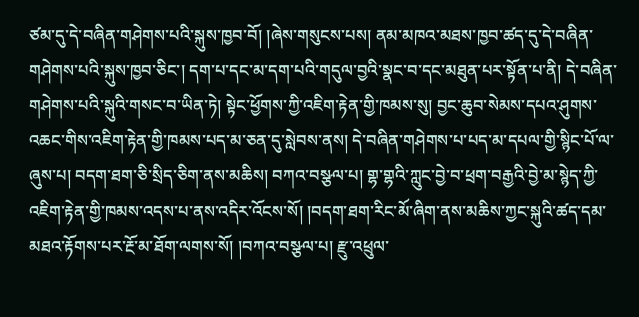ཙམ་དུ་དེ་བཞིན་གཤེགས་པའི་སྐུས་ཁྱབ་བོ། །ཞེས་གསུངས་པས། ནམ་མཁའ་མཐས་ཁྱབ་ཚད་དུ་དེ་བཞིན་གཤེགས་པའི་སྐུས་ཁྱབ་ཅིང་། དག་པ་དང་མ་དག་པའི་གདུལ་བྱའི་སྣང་བ་དང་མཐུན་པར་སྟོན་པ་ནི། དེ་བཞིན་གཤེགས་པའི་སྐུའི་གསང་བ་ཡིན་ཏེ། སྟེང་ཕྱོགས་ཀྱི་འཇིག་རྟེན་གྱི་ཁམས་སུ། བྱང་ཆུབ་སེམས་དཔའ་ཤུགས་འཆང་གིས་འཇིག་རྟེན་གྱི་ཁམས་པད་མ་ཅན་དུ་སླེབས་ནས། དེ་བཞིན་གཤེགས་པ་པད་མ་དཔལ་གྱི་སྙིང་པོ་ལ་ཞུས་པ། བདག་ཐག་ཅི་སྲིད་ཅིག་ནས་མཆིས། བཀའ་བསྩལ་པ། གྷ་གྷའི་ཀླུང་བྱེ་བ་ཕྲག་བརྒྱའི་བྱེ་མ་སྙེད་ཀྱི་འཇིག་རྟེན་གྱི་ཁམས་འདས་པ་ནས་འདིར་འོངས་སོ། །བདག་ཐག་རིང་མོ་ཞིག་ནས་མཆིས་ཀྱང་སྐུའི་ཚད་དམ་མཐའ་རྟོགས་པར་རྔོ་མ་ཐོག་ལགས་སོ། །བཀའ་བསྩལ་པ། རྫུ་འཕྲུལ་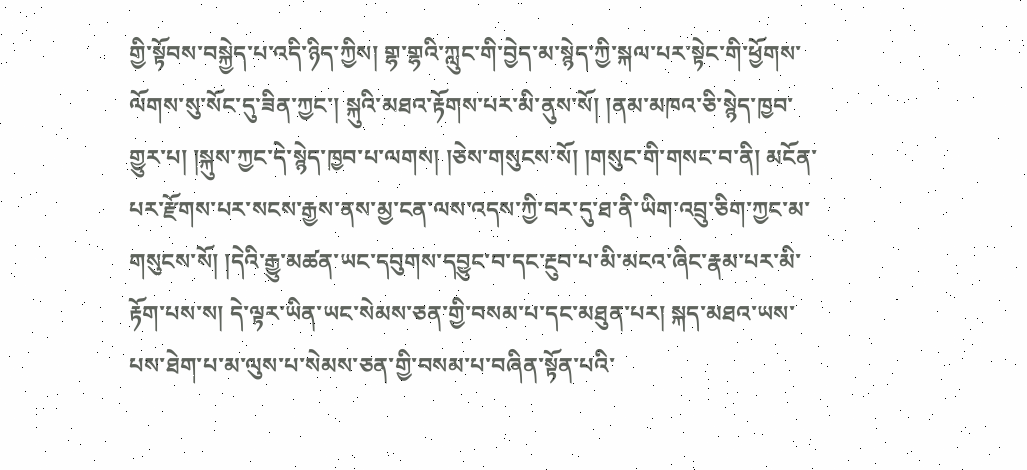གྱི་སྟོབས་བསྐྱེད་པ་འདི་ཉིད་ཀྱིས། གྷ་གྷའི་ཀླུང་གི་བྱེད་མ་སྙེད་ཀྱི་སྐལ་པར་སྟེང་གི་ཕྱོགས་ལོགས་སུ་སོང་དུ་ཟིན་ཀྱང་། སྐུའི་མཐའ་རྟོགས་པར་མི་ནུས་སོ། །ནམ་མཁའ་ཅི་སྙེད་ཁྱབ་གྱུར་པ། །སྐུས་ཀྱང་དེ་སྙེད་ཁྱབ་པ་ལགས། །ཅེས་གསུངས་སོ། །གསུང་གི་གསང་བ་ནི། མངོན་པར་རྫོགས་པར་སངས་རྒྱས་ནས་མྱ་ངན་ལས་འདས་ཀྱི་བར་དུ་ཐ་ནི་ཡིག་འབྲུ་ཅིག་ཀྱང་མ་གསུངས་སོ། །དེའི་རྒྱུ་མཚན་ཡང་དབུགས་དབྱུང་བ་དང་རྔུབ་པ་མི་མངའ་ཞིང་རྣམ་པར་མི་རྟོག་པས་ས། དེ་ལྟར་ཡིན་ཡང་སེམས་ཅན་གྱི་བསམ་པ་དང་མཐུན་པར། སྐད་མཐའ་ཡས་པས་ཐེག་པ་མ་ལུས་པ་སེམས་ཅན་གྱི་བསམ་པ་བཞིན་སྟོན་པའི་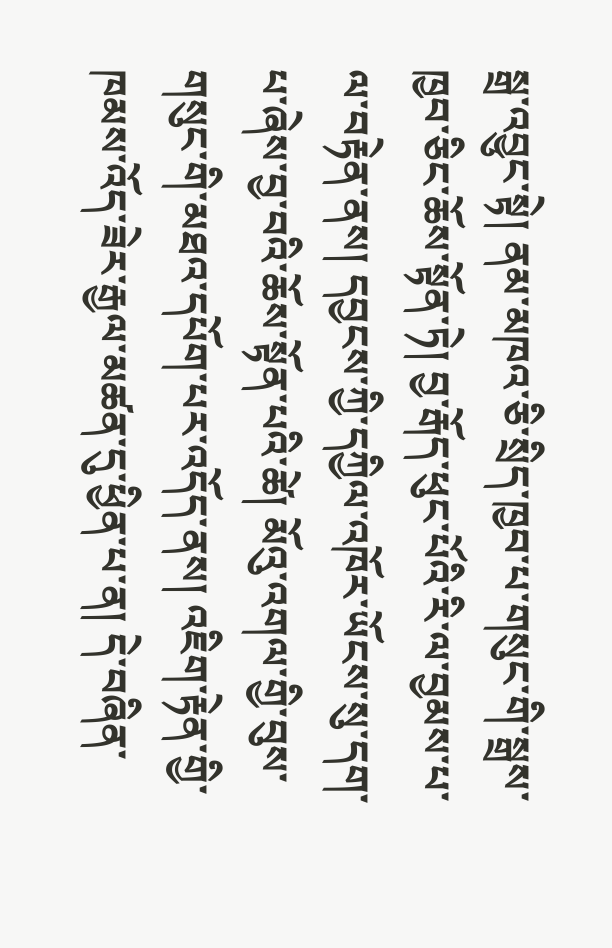སྒྲ་འབྱུང་སྟེ། ནམ་མཁའ་ཅི་སྲིད་ཁྱབ་པ་གསུང་གི་སྒྲས་ཁྱབ་ཅིང་ཆོས་སྟོན་ཏེ། བྱ་རྒོད་ཕུང་པོའི་རི་ལ་བྱམས་པ་ལ་བརྟེན་ནས། དབྱངས་ཀྱི་དཀྱིལ་འཁོར་ཡོངས་སུ་དག་པ་ཞེས་བྱ་བའི་ཆོས་སྟོན་པའི་ཚེ། མོའུ་འགལ་གྱི་བུས་གསུང་གི་མཐའ་དཔོག་པར་འདོད་ནས། འཇིག་རྟེན་གྱི་ཁམས་འོད་ཟེར་རྒྱལ་མཚན་དུ་ཕྱིན་པ་ན། དེ་བཞིན་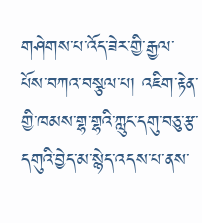གཤེགས་པ་འོད་ཟེར་གྱི་རྒྱལ་པོས་བཀའ་བསྩལ་པ། འཇིག་རྟེན་གྱི་ཁམས་གྷ་གྷའི་ཀླུང་དགུ་བཅུ་རྩ་དགུའི་བྱེད་མ་སྙེད་འདས་པ་ནས་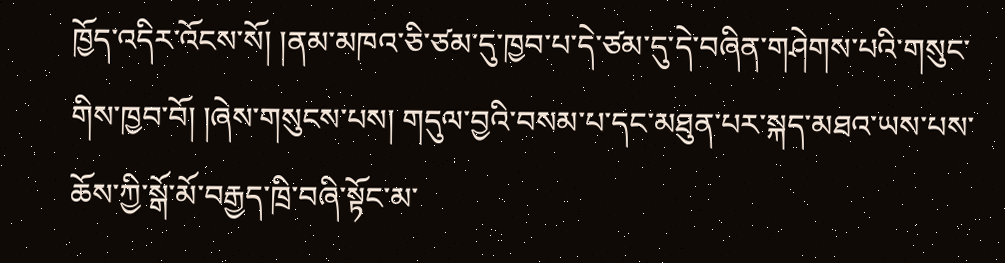ཁྱོད་འདིར་འོངས་སོ། །ནམ་མཁའ་ཅི་ཙམ་དུ་ཁྱབ་པ་དེ་ཙམ་དུ་དེ་བཞིན་གཤེགས་པའི་གསུང་གིས་ཁྱབ་བོ། །ཞེས་གསུངས་པས། གདུལ་བྱའི་བསམ་པ་དང་མཐུན་པར་སྐད་མཐའ་ཡས་པས་ཆོས་ཀྱི་སྒོ་མོ་བརྒྱད་ཁྲི་བཞི་སྟོང་མ་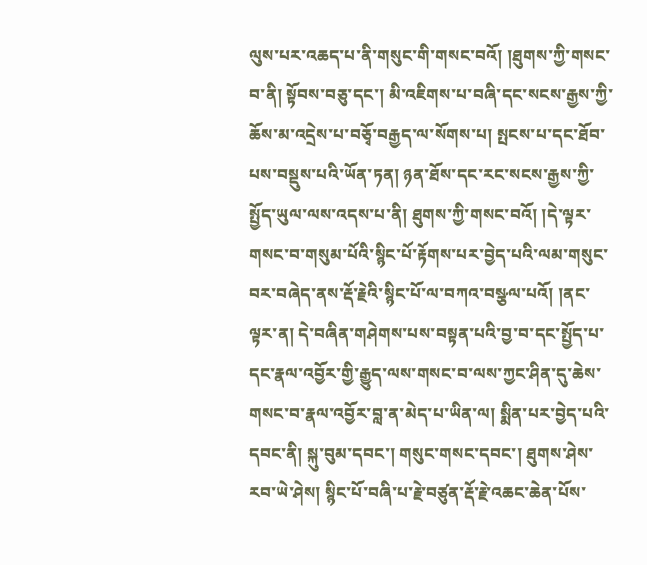ལུས་པར་འཆད་པ་ནི་གསུང་གི་གསང་བའོ། །ཐུགས་ཀྱི་གསང་བ་ནི། སྟོབས་བཅུ་དང་། མི་འཇིགས་པ་བཞི་དང་སངས་རྒྱས་ཀྱི་ཆོས་མ་འདྲེས་པ་བཅྭོ་བརྒྱད་ལ་སོགས་པ། སྤངས་པ་དང་ཐོབ་པས་བསྡུས་པའི་ཡོན་ཏན། ཉན་ཐོས་དང་རང་སངས་རྒྱས་ཀྱི་སྤྱོད་ཡུལ་ལས་འདས་པ་ནི། ཐུགས་ཀྱི་གསང་བའོ། །དེ་ལྟར་གསང་བ་གསུམ་པོའི་སྙིང་པོ་རྟོགས་པར་བྱེད་པའི་ལམ་གསུང་བར་བཞེད་ནས་རྡོ་རྗེའི་སྙིང་པོ་ལ་བཀའ་བསྩལ་པའོ། །ནང་ལྟར་ན། དེ་བཞིན་གཤེགས་པས་བསྟན་པའི་བྱ་བ་དང་སྤྱོད་པ་དང་རྣལ་འབྱོར་གྱི་རྒྱུད་ལས་གསང་བ་ལས་ཀྱང་ཤིན་དུ་ཆེས་གསང་བ་རྣལ་འབྱོར་བླ་ན་མེད་པ་ཡིན་ལ། སྨིན་པར་བྱེད་པའི་དབང་ནི། སྐུ་བུམ་དབང་། གསུང་གསང་དབང་། ཐུགས་ཤེས་རབ་ཡེ་ཤེས། སྙིང་པོ་བཞི་པ་རྗེ་བཙུན་རྡོ་རྗེ་འཆང་ཆེན་པོས་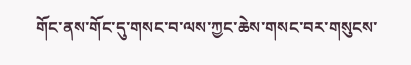གོང་ནས་གོང་དུ་གསང་བ་ལས་ཀྱང་ཆེས་གསང་བར་གསུངས་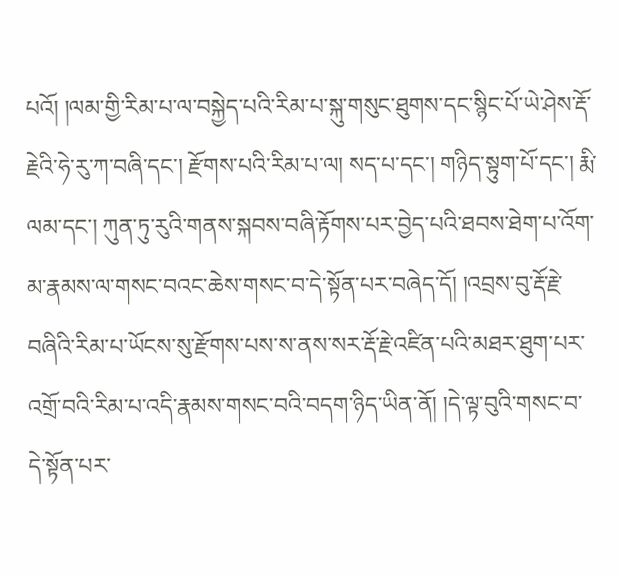པའོ། །ལམ་གྱི་རིམ་པ་ལ་བསྐྱེད་པའི་རིམ་པ་སྐུ་གསུང་ཐུགས་དང་སྙིང་པོ་ཡེ་ཤེས་རྡོ་རྗེའི་ཧེ་རུ་ཀ་བཞི་དང་། རྫོགས་པའི་རིམ་པ་ལ། སད་པ་དང་། གཉིད་སྟུག་པོ་དང་། རྨི་ལམ་དང་། ཀུན་ཏུ་རུའི་གནས་སྐབས་བཞི་རྟོགས་པར་བྱེད་པའི་ཐབས་ཐེག་པ་འོག་མ་རྣམས་ལ་གསང་བའང་ཆེས་གསང་བ་དེ་སྟོན་པར་བཞེད་དོ། །འབྲས་བུ་རྡོ་རྗེ་བཞིའི་རིམ་པ་ཡོངས་སུ་རྫོགས་པས་ས་ནས་སར་རྡོ་རྗེ་འཛིན་པའི་མཐར་ཐུག་པར་འགྲོ་བའི་རིམ་པ་འདི་རྣམས་གསང་བའི་བདག་ཉིད་ཡིན་ནོ། །དེ་ལྟ་བུའི་གསང་བ་དེ་སྟོན་པར་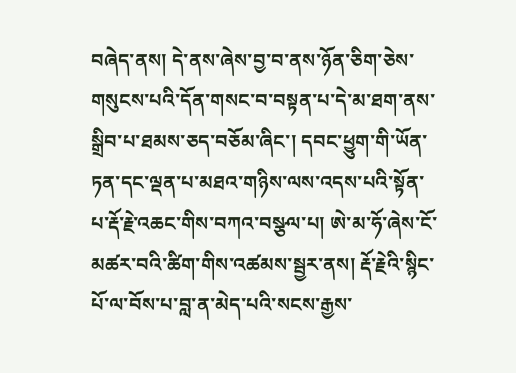བཞེད་ནས། དེ་ནས་ཞེས་བྱ་བ་ནས་ཉོན་ཅིག་ཅེས་གསུངས་པའི་དོན་གསང་བ་བསྟན་པ་དེ་མ་ཐག་ནས་སྒྲིབ་པ་ཐམས་ཅད་བཅོམ་ཞིང་། དབང་ཕྱུག་གི་ཡོན་ཏན་དང་ལྡན་པ་མཐའ་གཉིས་ལས་འདས་པའི་སྟོན་པ་རྡོ་རྗེ་འཆང་གིས་བཀའ་བསྩལ་པ། ཨེ་མ་ཧོ་ཞེས་ངོ་མཚར་བའི་ཚིག་གིས་འཚམས་སྦྱར་ནས། རྡོ་རྗེའི་སྙིང་པོ་ལ་བོས་པ་བླ་ན་མེད་པའི་སངས་རྒྱས་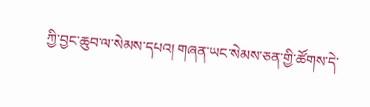ཀྱི་བྱང་ཆུབ་ལ་སེམས་དཔའ། གཞན་ཡང་སེམས་ཅན་གྱི་ཚོགས་དེ་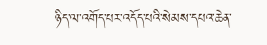ཉིད་ལ་འགོད་པར་འདོད་པའི་སེམས་དཔའ་ཆེན་